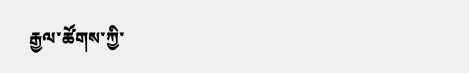རྒྱལ་ཚོགས་ཀྱི་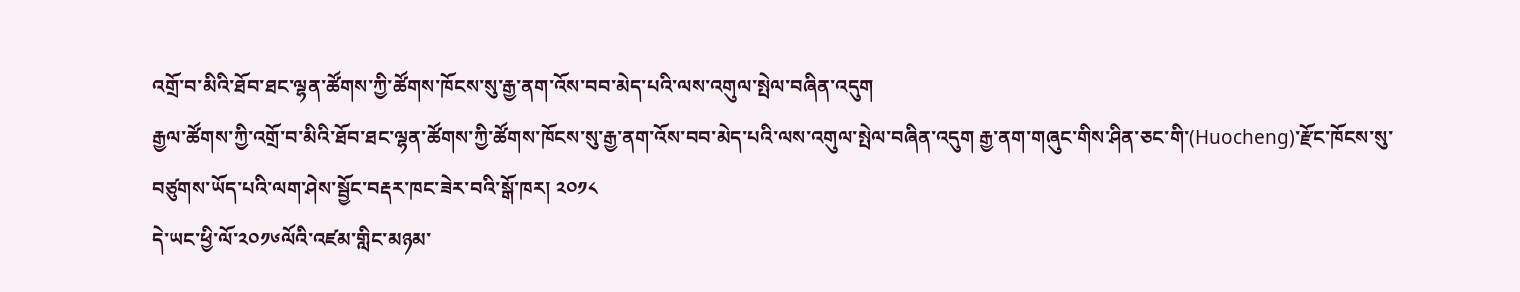འགྲོ་བ་མིའི་ཐོབ་ཐང་ལྷན་ཚོགས་ཀྱི་ཚོགས་ཁོངས་སུ་རྒྱ་ནག་འོས་བབ་མེད་པའི་ལས་འགུལ་སྤེལ་བཞིན་འདུག
རྒྱལ་ཚོགས་ཀྱི་འགྲོ་བ་མིའི་ཐོབ་ཐང་ལྷན་ཚོགས་ཀྱི་ཚོགས་ཁོངས་སུ་རྒྱ་ནག་འོས་བབ་མེད་པའི་ལས་འགུལ་སྤེལ་བཞིན་འདུག རྒྱ་ནག་གཞུང་གིས་ཤིན་ཅང་གི་(Huocheng)་རྫོང་ཁོངས་སུ་བཙུགས་ཡོད་པའི་ལག་ཤེས་སྦྱོང་བརྡར་ཁང་ཟེར་བའི་སྒོ་ཁར། ༢༠༡༨
དེ་ཡང་ཕྱི་ལོ་༢༠༡༦ལོའི་འཛམ་གླིང་མཉམ་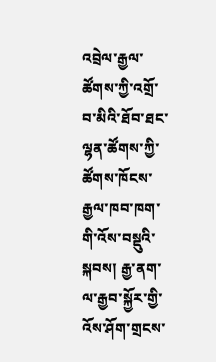འབྲེལ་རྒྱལ་ཚོགས་ཀྱི་འགྲོ་བ་མིའི་ཐོབ་ཐང་ལྷན་ཚོགས་ཀྱི་ཚོགས་ཁོངས་རྒྱལ་ཁབ་ཁག་གི་འོས་བསྡུའི་སྐབས། རྒྱ་ནག་ལ་རྒྱབ་སྐྱོར་གྱི་འོས་ཤོག་གྲངས་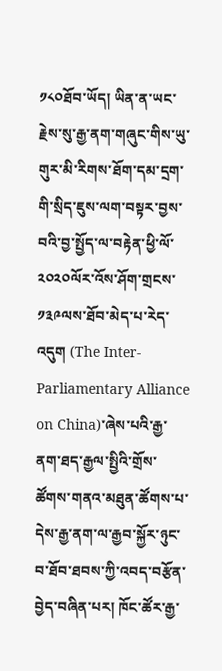༡༨༠ཐོབ་ཡོད། ཡིན་ན་ཡང་རྗེས་སུ་རྒྱ་ནག་གཞུང་གིས་ཡུ་གུར་མི་རིགས་ཐོག་དམ་དྲག་གི་སྲིད་ཇུས་ལག་བསྟར་བྱས་བའི་བྱ་སྤྱོད་ལ་བརྟེན་ཕྱི་ལོ་༢༠༢༠ལོར་འོས་ཤོག་གྲངས་ ༡༣༩ལས་ཐོབ་མེད་པ་རེད་འདུག (The Inter- Parliamentary Alliance on China)་ཞེས་པའི་རྒྱ་ནག་ཐད་རྒྱལ་སྤྱིའི་གྲོས་ཚོགས་གནའ་མཐུན་ཚོགས་པ་དེས་རྒྱ་ནག་ལ་རྒྱབ་སྐྱོར་ཉུང་བ་ཐོབ་ཐབས་ཀྱི་འབད་བརྩོན་བྱེད་བཞིན་པར། ཁོང་ཚོར་རྒྱ་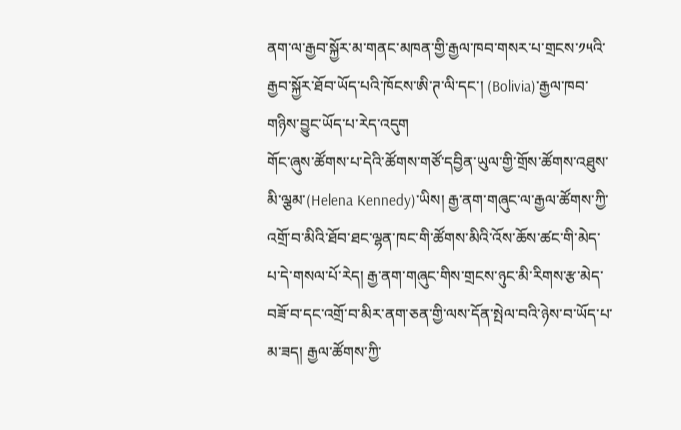ནག་ལ་རྒྱབ་སྐྱོར་མ་གནང་མཁན་གྱི་རྒྱལ་ཁབ་གསར་པ་གྲངས་༡༥འི་རྒྱབ་སྐྱོར་ཐོབ་ཡོད་པའི་ཁོངས་ཨི་ཊ་ལི་དང་། (Bolivia)་རྒྱལ་ཁབ་གཉིས་བྱུང་ཡོད་པ་རེད་འདུག
གོང་ཞུས་ཚོགས་པ་དེའི་ཚོགས་གཙོ་དབྱིན་ཡུལ་གྱི་གྲོས་ཚོགས་འཐུས་མི་ལྕམ་(Helena Kennedy)་ཡིས། རྒྱ་ནག་གཞུང་ལ་རྒྱལ་ཚོགས་ཀྱི་འགྲོ་བ་མིའི་ཐོབ་ཐང་ལྷན་ཁང་གི་ཚོགས་མིའི་འོས་ཆོས་ཚང་གི་མེད་པ་དེ་གསལ་པོ་རེད། རྒྱ་ནག་གཞུང་གིས་གྲངས་ཉུང་མི་རིགས་རྩ་མེད་བཟོ་བ་དང་འགྲོ་བ་མིར་ནག་ཅན་གྱི་ལས་དོན་སྤེལ་བའི་ཉེས་བ་ཡོད་པ་མ་ཟད། རྒྱལ་ཚོགས་ཀྱི་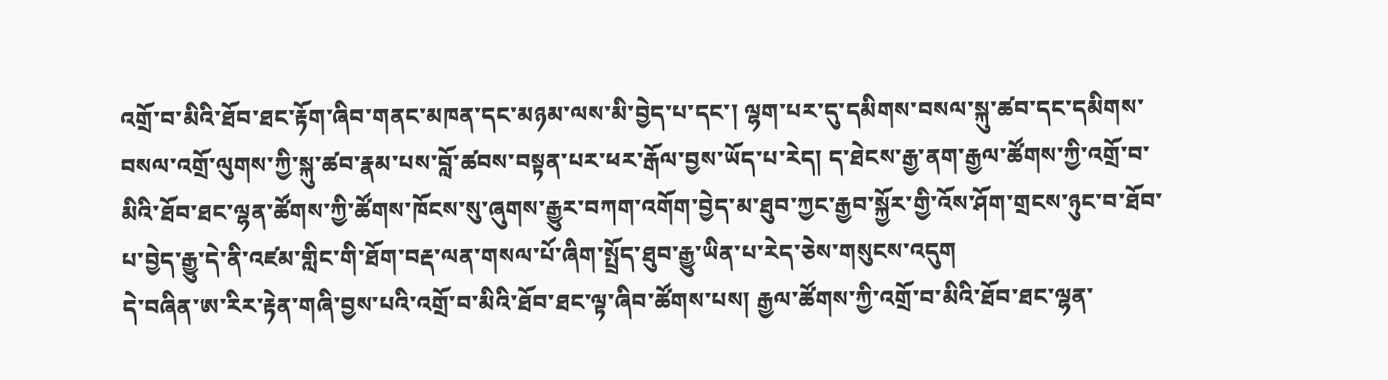འགྲོ་བ་མིའི་ཐོབ་ཐང་རྟོག་ཞིབ་གནང་མཁན་དང་མཉམ་ལས་མི་བྱེད་པ་དང་། ལྷག་པར་དུ་དམིགས་བསལ་སྐུ་ཚབ་དང་དམིགས་བསལ་འགྲོ་ལུགས་ཀྱི་སྐུ་ཚབ་རྣམ་པས་བློ་ཚབས་བསྟན་པར་ཕར་རྒོལ་བྱས་ཡོད་པ་རེད། ད་ཐེངས་རྒྱ་ནག་རྒྱལ་ཚོགས་ཀྱི་འགྲོ་བ་མིའི་ཐོབ་ཐང་ལྷན་ཚོགས་ཀྱི་ཚོགས་ཁོངས་སུ་ཞུགས་རྒྱུར་བཀག་འགོག་བྱེད་མ་ཐུབ་ཀྱང་རྒྱབ་སྐྱོར་གྱི་འོས་ཤོག་གྲངས་ཉུང་བ་ཐོབ་པ་བྱེད་རྒྱུ་དེ་ནི་འཛམ་གླིང་གི་ཐོག་བརྡ་ལན་གསལ་པོ་ཞིག་སྤྲོད་ཐུབ་རྒྱུ་ཡིན་པ་རེད་ཅེས་གསུངས་འདུག
དེ་བཞིན་ཨ་རིར་རྟེན་གཞི་བྱས་པའི་འགྲོ་བ་མིའི་ཐོབ་ཐང་ལྟ་ཞིབ་ཚོགས་པས། རྒྱལ་ཚོགས་ཀྱི་འགྲོ་བ་མིའི་ཐོབ་ཐང་ལྷན་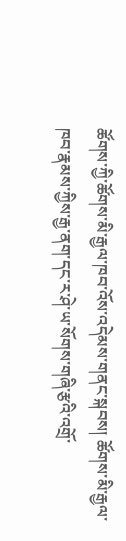ཚོགས་ཀྱི་ཚོགས་མི་རྒྱལ་ཁབ་འོས་འདེམས་གནང་སྐབས། ཚོགས་མི་རྒྱལ་ཁབ་རྣམས་ཀྱིས་རྒྱ་ནག་དང་ར་ཤེ་ཡ་སོགས་གཞི་རྩའི་འགྲོ་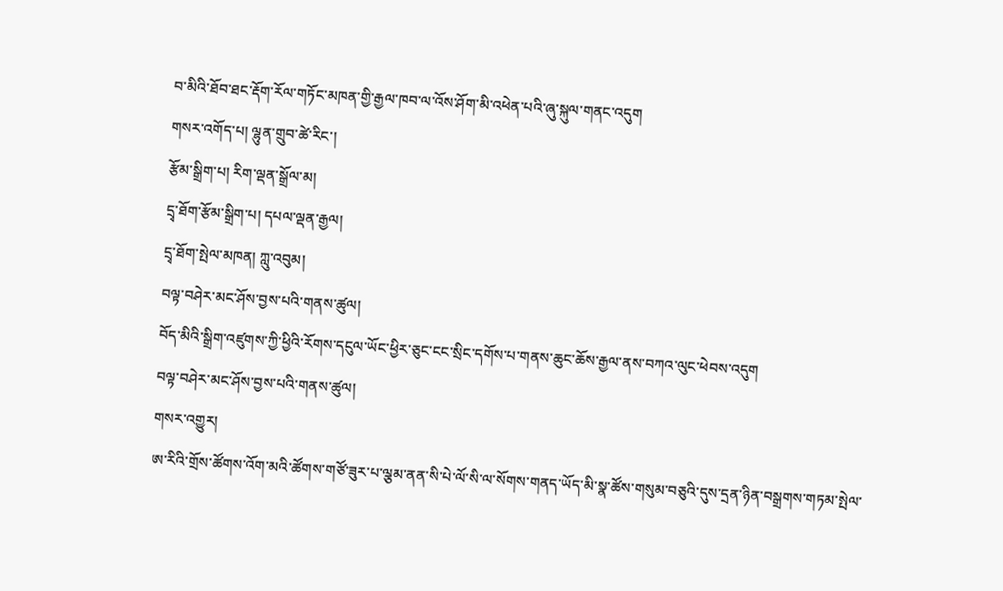བ་མིའི་ཐོབ་ཐང་རྡོག་རོལ་གཏོང་མཁན་གྱི་རྒྱལ་ཁབ་ལ་འོས་ཤོག་མི་འཕེན་པའི་ཞུ་སྐུལ་གནང་འདུག
གསར་འགོད་པ། ལྷུན་གྲུབ་ཚེ་རིང་།
རྩོམ་སྒྲིག་པ། རིག་ལྡན་སྒྲོལ་མ།
དྲྭ་ཐོག་རྩོམ་སྒྲིག་པ། དཔལ་ལྡན་རྒྱལ།
དྲྭ་ཐོག་སྤེལ་མཁན། ཀླུ་འབུམ།
བལྟ་བཤེར་མང་ཤོས་བྱས་པའི་གནས་ཚུལ།
བོད་མིའི་སྒྲིག་འཛུགས་ཀྱི་ཕྱིའི་རོགས་དངུལ་ཡོང་ཕྱིར་ཅུང་ངང་སྲིང་དགོས་པ་གནས་ཆུང་ཆོས་རྒྱལ་ནས་བཀའ་ལུང་ཕེབས་འདུག
བལྟ་བཤེར་མང་ཤོས་བྱས་པའི་གནས་ཚུལ།
གསར་འགྱུར།
ཨ་རིའི་གྲོས་ཚོགས་འོག་མའི་ཚོགས་གཙོ་ཟུར་པ་ལྕམ་ནན་སི་པེ་ལོ་སི་ལ་སོགས་གནད་ཡོད་མི་སྣ་ཚོས་གསུམ་བཅུའི་དུས་དྲན་ཉིན་བསྒྲགས་གཏམ་སྤེལ་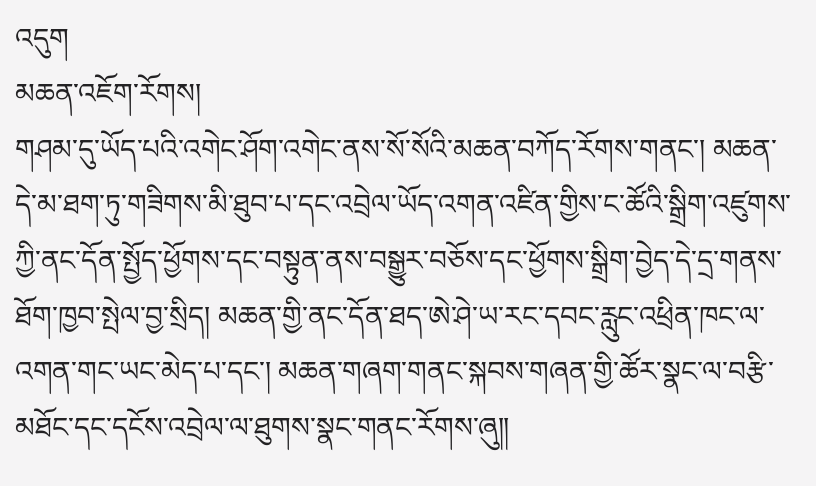འདུག
མཆན་འཇོག་རོགས།
གཤམ་དུ་ཡོད་པའི་འགེང་ཤོག་འགེང་ནས་སོ་སོའི་མཆན་བཀོད་རོགས་གནང་། མཆན་དེ་མ་ཐག་ཏུ་གཟིགས་མི་ཐུབ་པ་དང་འབྲེལ་ཡོད་འགན་འཛིན་གྱིས་ང་ཚོའི་སྒྲིག་འཛུགས་ཀྱི་ནང་དོན་སྤྱོད་ཕྱོགས་དང་བསྟུན་ནས་བསྒྱུར་བཅོས་དང་ཕྱོགས་སྒྲིག་བྱེད་དེ་དྲ་གནས་ཐོག་ཁྱབ་སྤེལ་བྱ་སྲིད། མཆན་གྱི་ནང་དོན་ཐད་ཨེ་ཤེ་ཡ་རང་དབང་རླུང་འཕྲིན་ཁང་ལ་འགན་གང་ཡང་མེད་པ་དང་། མཆན་གཞག་གནང་སྐབས་གཞན་གྱི་ཚོར་སྣང་ལ་བརྩི་མཐོང་དང་དངོས་འབྲེལ་ལ་ཐུགས་སྣང་གནང་རོགས་ཞུ༎